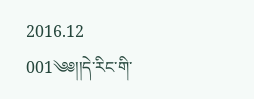2016.12 001༄༅།།དེ་རིང་གི་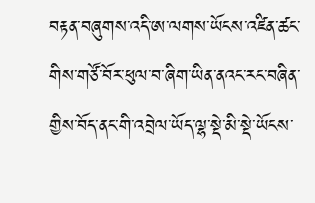བརྟན་བཞུགས་འདི་ཨ་ལགས་ཡོངས་འཛིན་ཚང་གིས་གཙོ་བོར་ཕུལ་བ་ཞིག་ཡིན་ནའང་རང་བཞིན་གྱིས་བོད་ནང་གི་འབྲེལ་ཡོད་ལྷ་སྡེ་མི་སྡེ་ཡོངས་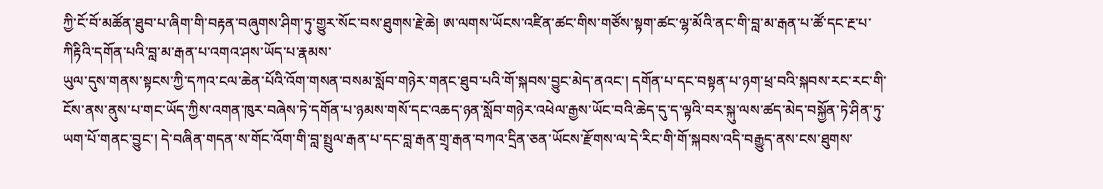ཀྱི་ངོ་བོ་མཚོན་ཐུབ་པ་ཞིག་གི་བརྟན་བཞུགས་ཤིག་ཏུ་གྱུར་སོང་བས་ཐུགས་རྗེ་ཆེ། ཨ་ལགས་ཡོངས་འཛིན་ཚང་གིས་གཙོས་སྟག་ཚང་ལྷ་མོའི་ནང་གི་བླ་མ་རྒན་པ་ཚོ་དང་རྔ་པ་ཀིརྟིའི་དགོན་པའི་བླ་མ་རྒན་པ་འགའ་ཤས་ཡོད་པ་རྣམས་
ཡུལ་དུས་གནས་སྟངས་ཀྱི་དཀའ་ངལ་ཆེན་པོའི་འོག་གསན་བསམ་སློབ་གཉེར་གནང་ཐུབ་པའི་གོ་སྐབས་བྱུང་མེད་ནའང་། དགོན་པ་དང་བསྟན་པ་ཉག་ཕྲ་བའི་སྐབས་རང་རང་གི་ངོས་ནས་ནུས་པ་གང་ཡོད་ཀྱིས་འགན་ཁུར་བཞེས་ཏེ་དགོན་པ་ཉམས་གསོ་དང་འཆད་ཉན་སློབ་གཉེར་འཕེལ་རྒྱས་ཡོང་བའི་ཆེད་དུ་ད་ལྟའི་བར་སྐུ་ལས་ཚད་མེད་བསྐྱོན་ཏེ་ཤིན་ཏུ་ཡག་པོ་གནང་བྱུང་། དེ་བཞིན་གདན་ས་གོང་འོག་གི་བླ་སྤྲུལ་རྒན་པ་དང་བླ་རྒན་གྲྭ་རྒན་བཀའ་དྲིན་ཅན་ཡོངས་རྫོགས་ལ་དེ་རིང་གི་གོ་སྐབས་འདི་བརྒྱུད་ནས་ངས་ཐུགས་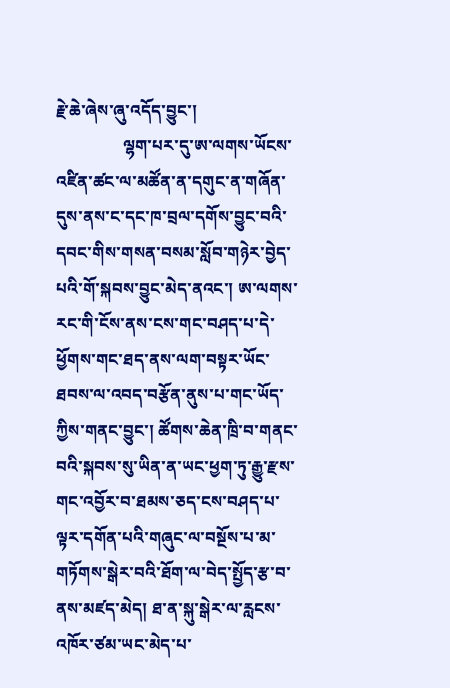རྗེ་ཆེ་ཞེས་ཞུ་འདོད་བྱུང་།
                ལྷག་པར་དུ་ཨ་ལགས་ཡོངས་འཛིན་ཚང་ལ་མཚོན་ན་དགུང་ན་གཞོན་དུས་ནས་ང་དང་ཁ་བྲལ་དགོས་བྱུང་བའི་དབང་གིས་གསན་བསམ་སློབ་གཉེར་བྱེད་པའི་གོ་སྐབས་བྱུང་མེད་ནའང་། ཨ་ལགས་རང་གི་ངོས་ནས་ངས་གང་བཤད་པ་དེ་ཕྱོགས་གང་ཐད་ནས་ལག་བསྟར་ཡོང་ཐབས་ལ་འབད་བརྩོན་ནུས་པ་གང་ཡོད་ཀྱིས་གནང་བྱུང་། ཚོགས་ཆེན་ཁྲི་བ་གནང་བའི་སྐབས་སུ་ཡིན་ན་ཡང་ཕྱག་ཏུ་རྒྱུ་རྫས་གང་འབྱོར་བ་ཐམས་ཅད་ངས་བཤད་པ་ལྟར་དགོན་པའི་གཞུང་ལ་བསྔོས་པ་མ་གཏོགས་སྒེར་བའི་ཐོག་ལ་བེད་སྤྱོད་རྩ་བ་ནས་མཛད་མེད། ཐ་ན་སྐུ་སྒེར་ལ་རླངས་འཁོར་ཙམ་ཡང་མེད་པ་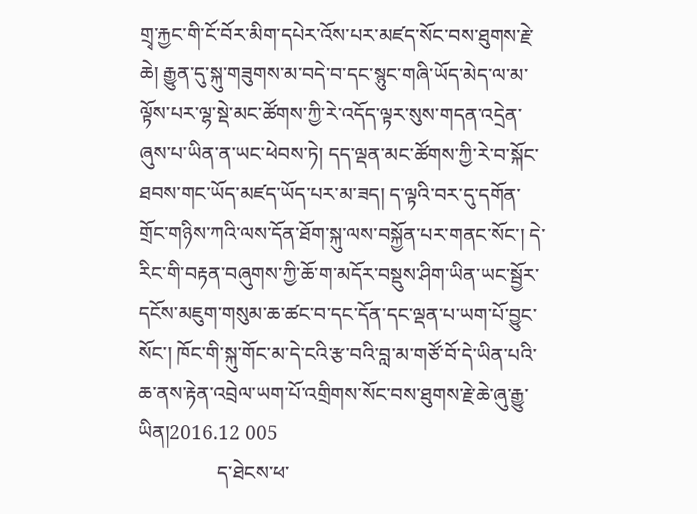གྲྭ་རྐྱང་གི་ངོ་བོར་མིག་དཔེར་འོས་པར་མཛད་སོང་བས་ཐུགས་རྗེ་ཆེ། རྒྱུན་དུ་སྐུ་གཟུགས་མ་བདེ་བ་དང་སྙུང་གཞི་ཡོད་མེད་ལ་མ་ལྟོས་པར་ལྷ་སྡེ་མང་ཚོགས་ཀྱི་རེ་འདོད་ལྟར་སུས་གདན་འདྲེན་ཞུས་པ་ཡིན་ན་ཡང་ཕེབས་ཏེ། དད་ལྡན་མང་ཚོགས་ཀྱི་རེ་བ་སྐོང་ཐབས་གང་ཡོད་མཛད་ཡོད་པར་མ་ཟད། ད་ལྟའི་བར་དུ་དགོན་གྲོང་གཉིས་ཀའི་ལས་དོན་ཐོག་སྐུ་ལས་བསྐྱོན་པར་གནང་སོང་། དེ་རིང་གི་བརྟན་བཞུགས་ཀྱི་ཆོ་ག་མདོར་བསྡུས་ཤིག་ཡིན་ཡང་སྦྱོར་དངོས་མཇུག་གསུམ་ཆ་ཚང་བ་དང་དོན་དང་ལྡན་པ་ཡག་པོ་བྱུང་སོང་། ཁོང་གི་སྐུ་གོང་མ་དེ་ངའི་རྩ་བའི་བླ་མ་གཙོ་བོ་དེ་ཡིན་པའི་ཆ་ནས་རྟེན་འབྲེལ་ཡག་པོ་འགྲིགས་སོང་བས་ཐུགས་རྗེ་ཆེ་ཞུ་རྒྱུ་ཡིན།2016.12 005
                ད་ཐེངས་ཕ་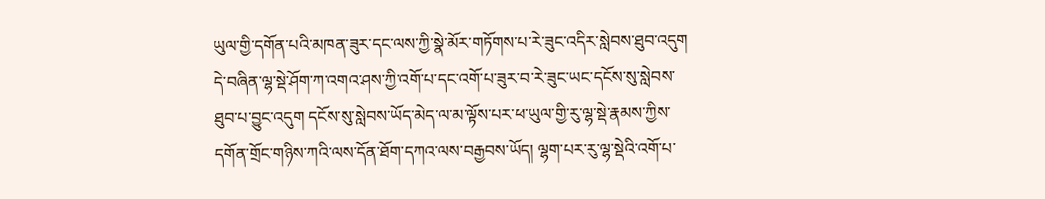ཡུལ་གྱི་དགོན་པའི་མཁན་ཟུར་དང་ལས་ཀྱི་སྣེ་མོར་གཏོགས་པ་རེ་ཟུང་འདིར་སླེབས་ཐུབ་འདུག དེ་བཞིན་ལྷ་སྡེ་ཤོག་ཀ་འགའ་ཤས་ཀྱི་འགོ་པ་དང་འགོ་པ་ཟུར་བ་རེ་ཟུང་ཡང་དངོས་སུ་སླེབས་ཐུབ་པ་བྱུང་འདུག དངོས་སུ་སླེབས་ཡོད་མེད་ལ་མ་ལྟོས་པར་ཕ་ཡུལ་གྱི་རུ་ལྷ་སྡེ་རྣམས་ཀྱིས་དགོན་གྲོང་གཉིས་ཀའི་ལས་དོན་ཐོག་དཀའ་ལས་བརྒྱབས་ཡོད། ལྷག་པར་རུ་ལྷ་སྡེའི་འགོ་པ་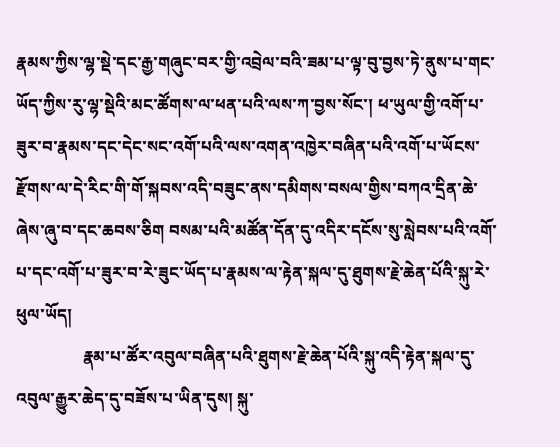རྣམས་ཀྱིས་ལྷ་སྡེ་དང་རྒྱ་གཞུང་བར་གྱི་འབྲེལ་བའི་ཟམ་པ་ལྟ་བུ་བྱས་ཏེ་ནུས་པ་གང་ཡོད་ཀྱིས་རུ་ལྷ་སྡེའི་མང་ཚོགས་ལ་ཕན་པའི་ལས་ཀ་བྱས་སོང་། ཕ་ཡུལ་གྱི་འགོ་པ་ཟུར་བ་རྣམས་དང་དེང་སང་འགོ་པའི་ལས་འགན་འཁྱེར་བཞིན་པའི་འགོ་པ་ཡོངས་རྫོགས་ལ་དེ་རིང་གི་གོ་སྐབས་འདི་བཟུང་ནས་དམིགས་བསལ་གྱིས་བཀའ་དྲིན་ཆེ་ཞེས་ཞུ་བ་དང་ཆབས་ཅིག བསམ་པའི་མཚོན་དོན་དུ་འདིར་དངོས་སུ་སླེབས་པའི་འགོ་པ་དང་འགོ་པ་ཟུར་བ་རེ་ཟུང་ཡོད་པ་རྣམས་ལ་རྟེན་སྐལ་དུ་ཐུགས་རྗེ་ཆེན་པོའི་སྐུ་རེ་ཕུལ་ཡོད།
                རྣམ་པ་ཚོར་འབུལ་བཞིན་པའི་ཐུགས་རྗེ་ཆེན་པོའི་སྐུ་འདི་རྟེན་སྐལ་དུ་འབུལ་རྒྱུར་ཆེད་དུ་བཟོས་པ་ཡིན་དུས། སྐུ་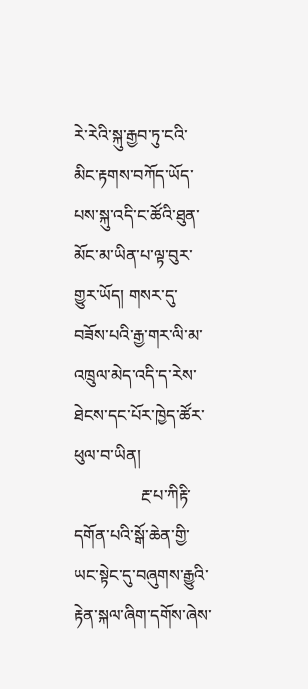རེ་རེའི་སྐུ་རྒྱབ་ཏུ་ངའི་མིང་རྟགས་བཀོད་ཡོད་པས་སྐུ་འདི་ང་ཚོའི་ཐུན་མོང་མ་ཡིན་པ་ལྟ་བུར་གྱུར་ཡོད། གསར་དུ་བཟོས་པའི་རྒྱ་གར་ལི་མ་འཁྲུལ་མེད་འདི་ད་རེས་ཐེངས་དང་པོར་ཁྱེད་ཚོར་ཕུལ་བ་ཡིན།
                རྔ་པ་ཀིརྟི་དགོན་པའི་སྒོ་ཆེན་གྱི་ཡང་སྟེང་དུ་བཞུགས་རྒྱུའི་རྟེན་སྐལ་ཞིག་དགོས་ཞེས་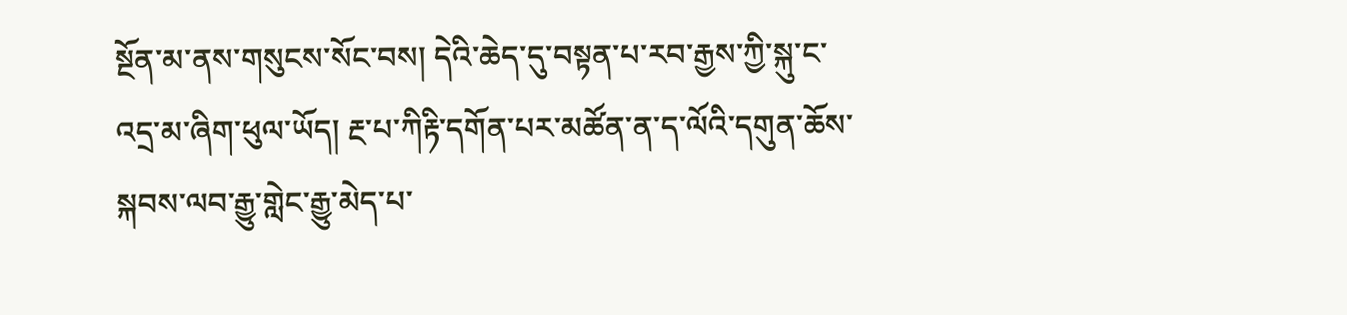སྔོན་མ་ནས་གསུངས་སོང་བས། དེའི་ཆེད་དུ་བསྟན་པ་རབ་རྒྱས་ཀྱི་སྐུ་ང་འདྲ་མ་ཞིག་ཕུལ་ཡོད། རྔ་པ་ཀིརྟི་དགོན་པར་མཚོན་ན་ད་ལོའི་དགུན་ཆོས་སྐབས་ལབ་རྒྱུ་གླེང་རྒྱུ་མེད་པ་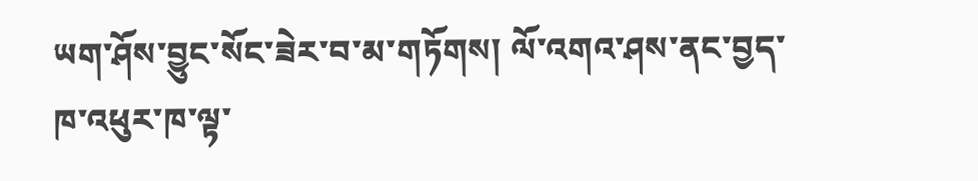ཡག་ཤོས་བྱུང་སོང་ཟེར་བ་མ་གཏོགས། ལོ་འགའ་ཤས་ནང་བྱད་ཁ་འཕུར་ཁ་ལྟ་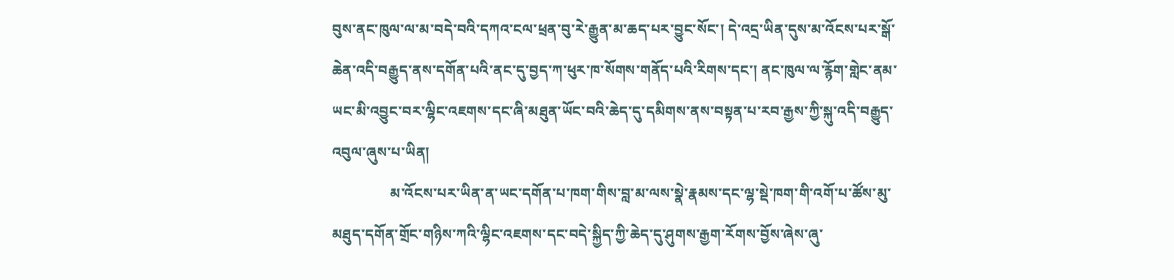བུས་ནང་ཁུལ་ལ་མ་བདེ་བའི་དཀའ་ངལ་ཕྲན་བུ་རེ་རྒྱུན་མ་ཆད་པར་བྱུང་སོང་། དེ་འདྲ་ཡིན་དུས་མ་འོངས་པར་སྒོ་ཆེན་འདི་བརྒྱུད་ནས་དགོན་པའི་ནང་དུ་བྱད་ཀ་ཕུར་ཁ་སོགས་གནོད་པའི་རིགས་དང་། ནང་ཁུལ་ལ་རྙོག་གླེང་ནམ་ཡང་མི་འབྱུང་བར་ལྷིང་འཇགས་དང་ཞི་མཐུན་ཡོང་བའི་ཆེད་དུ་དམིགས་ནས་བསྟན་པ་རབ་རྒྱས་ཀྱི་སྐུ་འདི་བརྒྱུད་འབུལ་ཞུས་པ་ཡིན།
                མ་འོངས་པར་ཡིན་ན་ཡང་དགོན་པ་ཁག་གིས་བླ་མ་ལས་སྣེ་རྣམས་དང་ལྷ་སྡེ་ཁག་གི་འགོ་པ་ཚོས་མུ་མཐུད་དགོན་གྲོང་གཉིས་ཀའི་ལྷིང་འཇགས་དང་བདེ་སྐྱིད་ཀྱི་ཆེད་དུ་ཤུགས་རྒྱག་རོགས་བྱོས་ཞེས་ཞུ་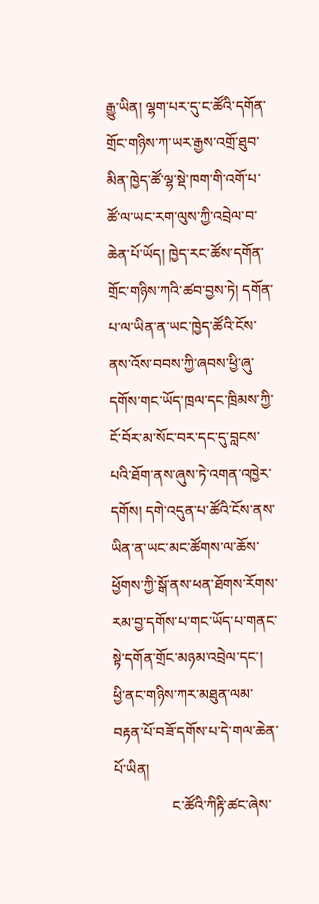རྒྱུ་ཡིན། ལྷག་པར་དུ་ང་ཚོའི་དགོན་གྲོང་གཉིས་ཀ་ཡར་རྒྱས་འགྲོ་ཐུབ་མིན་ཁྱེད་ཚོ་ལྷ་སྡེ་ཁག་གི་འགོ་པ་ཚོ་ལ་ཡང་རག་ལུས་ཀྱི་འབྲེལ་བ་ཆེན་པོ་ཡོད། ཁྱེད་རང་ཚོས་དགོན་གྲོང་གཉིས་ཀའི་ཚབ་བྱས་ཏེ། དགོན་པ་ལ་ཡིན་ན་ཡང་ཁྱེད་ཚོའི་ངོས་ནས་འོས་བབས་ཀྱི་ཞབས་ཕྱི་ཞུ་དགོས་གང་ཡོད་ཁྲལ་དང་ཁྲིམས་ཀྱི་ངོ་བོར་མ་སོང་བར་དང་དུ་བླངས་པའི་ཐོག་ནས་ཞུས་ཏེ་འགན་འཁྱེར་དགོས། དགེ་འདུན་པ་ཚོའི་ངོས་ནས་ཡིན་ན་ཡང་མང་ཚོགས་ལ་ཆོས་ཕྱོགས་ཀྱི་སྒོ་ནས་ཕན་ཐོགས་རོགས་རམ་བྱ་དགོས་པ་གང་ཡོད་པ་གནང་སྟེ་དགོན་གྲོང་མཉམ་འབྲེལ་དང་། ཕྱི་ནང་གཉིས་ཀར་མཐུན་ལམ་བརྟན་པོ་བཟོ་དགོས་པ་དེ་གལ་ཆེན་པོ་ཡིན།
                ང་ཚོའི་ཀིརྟི་ཚང་ཞེས་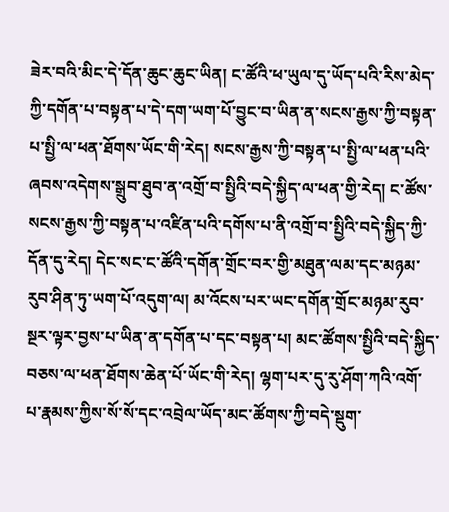ཟེར་བའི་མིང་དེ་དོན་ཆུང་ཆུང་ཡིན། ང་ཚོའི་ཕ་ཡུལ་དུ་ཡོད་པའི་རིས་མེད་ཀྱི་དགོན་པ་བསྟན་པ་དེ་དག་ཡག་པོ་བྱུང་བ་ཡིན་ན་སངས་རྒྱས་ཀྱི་བསྟན་པ་སྤྱི་ལ་ཕན་ཐོགས་ཡོང་གི་རེད། སངས་རྒྱས་ཀྱི་བསྟན་པ་སྤྱི་ལ་ཕན་པའི་ཞབས་འདེགས་སྒྲུབ་ཐུབ་ན་འགྲོ་བ་སྤྱིའི་བདེ་སྐྱིད་ལ་ཕན་གྱི་རེད། ང་ཚོས་སངས་རྒྱས་ཀྱི་བསྟན་པ་འཛིན་པའི་དགོས་པ་ནི་འགྲོ་བ་སྤྱིའི་བདེ་སྐྱིད་ཀྱི་དོན་དུ་རེད། དེང་སང་ང་ཚོའི་དགོན་གྲོང་བར་གྱི་མཐུན་ལམ་དང་མཉམ་རུབ་ཤིན་ཏུ་ཡག་པོ་འདུག་ལ། མ་འོངས་པར་ཡང་དགོན་གྲོང་མཉམ་རུབ་སྔར་ལྟར་བྱས་པ་ཡིན་ན་དགོན་པ་དང་བསྟན་པ། མང་ཚོགས་སྤྱིའི་བདེ་སྐྱིད་བཅས་ལ་ཕན་ཐོགས་ཆེན་པོ་ཡོང་གི་རེད། ལྷག་པར་དུ་རུ་ཤོག་ཀའི་འགོ་པ་རྣམས་ཀྱིས་སོ་སོ་དང་འབྲེལ་ཡོད་མང་ཚོགས་ཀྱི་བདེ་སྡུག་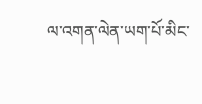ལ་འགན་ལེན་ཡག་པོ་མིང་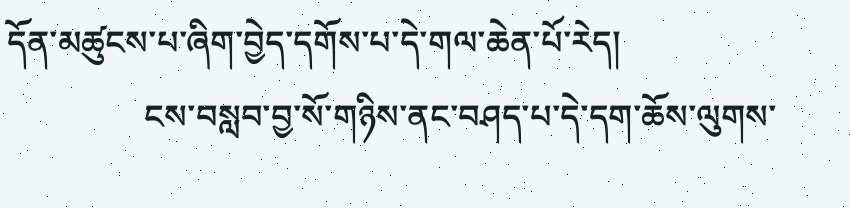དོན་མཚུངས་པ་ཞིག་བྱེད་དགོས་པ་དེ་གལ་ཆེན་པོ་རེད།
                ངས་བསླབ་བྱ་སོ་གཉིས་ནང་བཤད་པ་དེ་དག་ཆོས་ལུགས་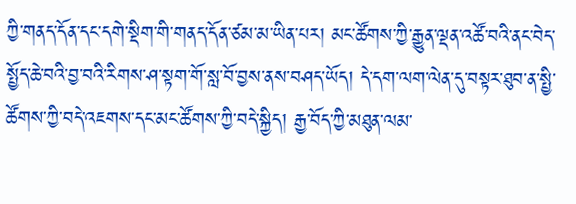ཀྱི་གནད་དོན་དང་དགེ་སྡིག་གི་གནད་དོན་ཙམ་མ་ཡིན་པར། མང་ཚོགས་ཀྱི་རྒྱུན་ལྡན་འཚོ་བའི་ནང་བེད་སྤྱོད་ཆེ་བའི་བྱ་བའི་རིགས་ཤ་སྟག་གོ་སླ་བོ་བྱས་ནས་བཤད་ཡོད། དེ་དག་ལག་ལེན་དུ་བསྟར་ཐུབ་ན་སྤྱི་ཚོགས་ཀྱི་བདེ་འཇགས་དང་མང་ཚོགས་ཀྱི་བདེ་སྐྱིད། རྒྱ་བོད་ཀྱི་མཐུན་ལམ་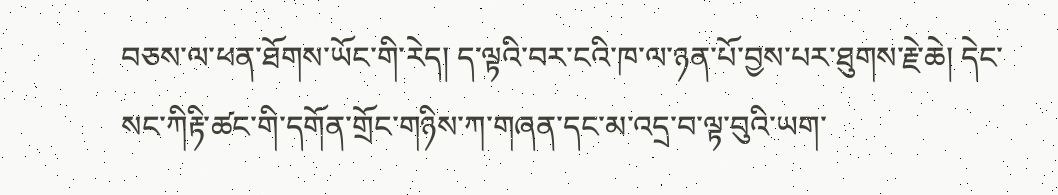བཅས་ལ་ཕན་ཐོགས་ཡོང་གི་རེད། ད་ལྟའི་བར་ངའི་ཁ་ལ་ཉན་པོ་བྱས་པར་ཐུགས་རྗེ་ཆེ། དེང་སང་ཀིརྟི་ཚང་གི་དགོན་གྲོང་གཉིས་ཀ་གཞན་དང་མ་འདྲ་བ་ལྟ་བུའི་ཡག་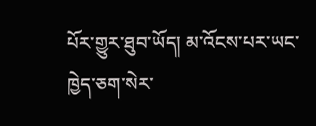པོར་གྱུར་ཐུབ་ཡོད། མ་འོངས་པར་ཡང་ཁྱེད་ཅག་སེར་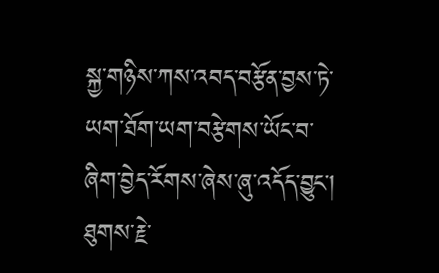སྐྱ་གཉིས་ཀས་འབད་བརྩོན་བྱས་ཏེ་ཡག་ཐོག་ཡག་བརྩེགས་ཡོང་བ་ཞིག་བྱེད་རོགས་ཞེས་ཞུ་འདོད་བྱུང་། ཐུགས་རྗེ་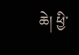ཆེ། ཕྱི་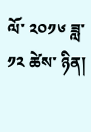ལོ་ ༢༠༡༦ ཟླ་ ༡༢ ཚེས་ ཉིན།